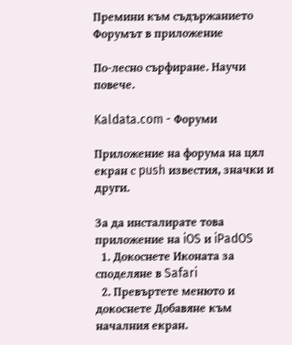Премини към съдържанието
Форумът в приложение

По-лесно сърфиране. Научи повече.

Kaldata.com - Форуми

Приложение на форума на цял екран с push известия, значки и други.

За да инсталирате това приложение на iOS и iPadOS
  1. Докоснете Иконата за споделяне в Safari
  2. Превъртете менюто и докоснете Добавяне към началния екран.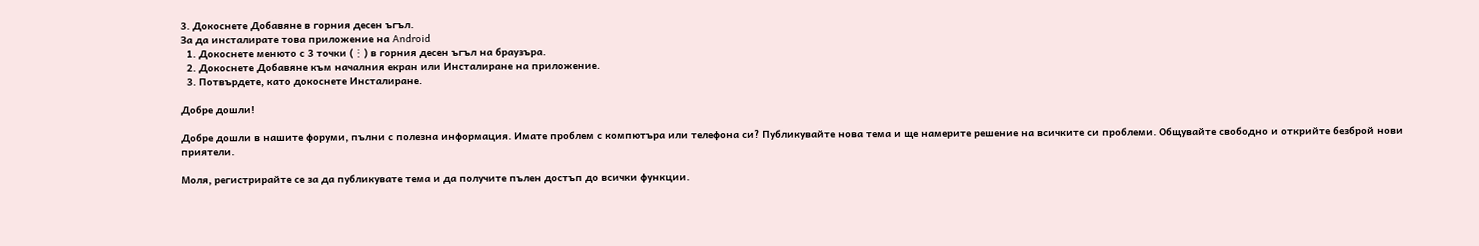3. Докоснете Добавяне в горния десен ъгъл.
За да инсталирате това приложение на Android
  1. Докоснете менюто с 3 точки (⋮) в горния десен ъгъл на браузъра.
  2. Докоснете Добавяне към началния екран или Инсталиране на приложение.
  3. Потвърдете, като докоснете Инсталиране.

Добре дошли!

Добре дошли в нашите форуми, пълни с полезна информация. Имате проблем с компютъра или телефона си? Публикувайте нова тема и ще намерите решение на всичките си проблеми. Общувайте свободно и открийте безброй нови приятели.

Моля, регистрирайте се за да публикувате тема и да получите пълен достъп до всички функции.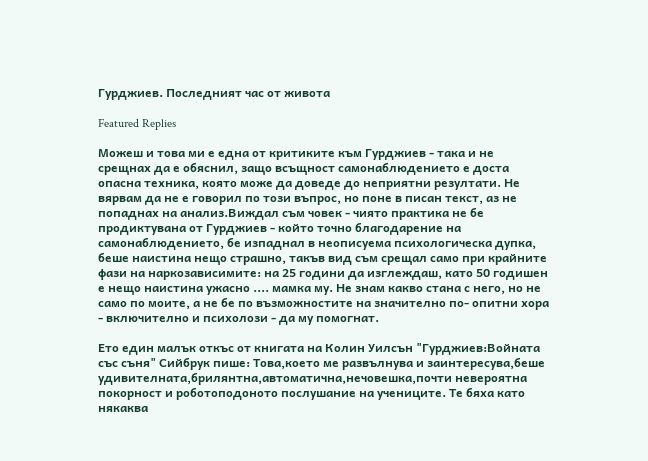Гурджиев. Последният час от живота

Featured Replies

Можеш и това ми е една от критиките към Гурджиев - така и не срещнах да е обяснил, защо всъщност самонаблюдението е доста опасна техника, която може да доведе до неприятни резултати. Не вярвам да не е говорил по този въпрос, но поне в писан текст, аз не попаднах на анализ.Виждал съм човек - чиято практика не бе продиктувана от Гурджиев - който точно благодарение на самонаблюдението, бе изпаднал в неописуема психологическа дупка, беше наистина нещо страшно, такъв вид съм срещал само при крайните фази на наркозависимите: на 25 години да изглеждаш, като 50 годишен е нещо наистина ужасно .... мамка му. Не знам какво стана с него, но не само по моите, а не бе по възможностите на значително по- опитни хора - включително и психолози - да му помогнат.

Ето един малък откъс от книгата на Колин Уилсън "Гурджиев:Войната със съня" Сийбрук пише: Това,което ме развълнува и заинтересува,беше удивителната,брилянтна,автоматична,нечовешка,почти невероятна покорност и роботоподоното послушание на учениците. Те бяха като някаква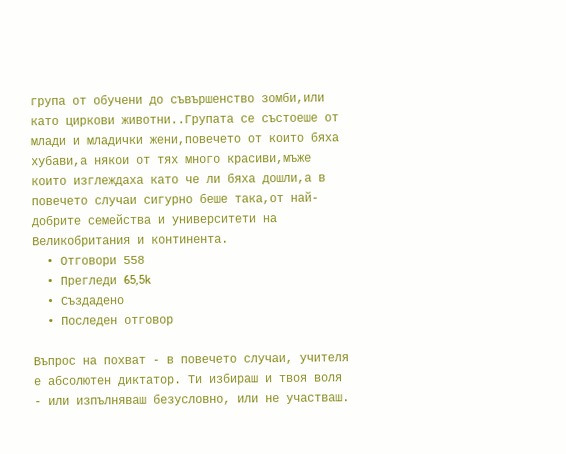група от обучени до съвършенство зомби,или като циркови животни..Групата се състоеше от млади и младички жени,повечето от които бяха хубави,а някои от тях много красиви,мъже които изглеждаха като че ли бяха дошли,а в повечето случаи сигурно беше така,от най-добрите семейства и университети на Великобритания и континента.
  • Отговори 558
  • Прегледи 65,5k
  • Създадено
  • Последен отговор

Въпрос на похват - в повечето случаи, учителя е абсолютен диктатор. Ти избираш и твоя воля - или изпълняваш безусловно, или не участваш.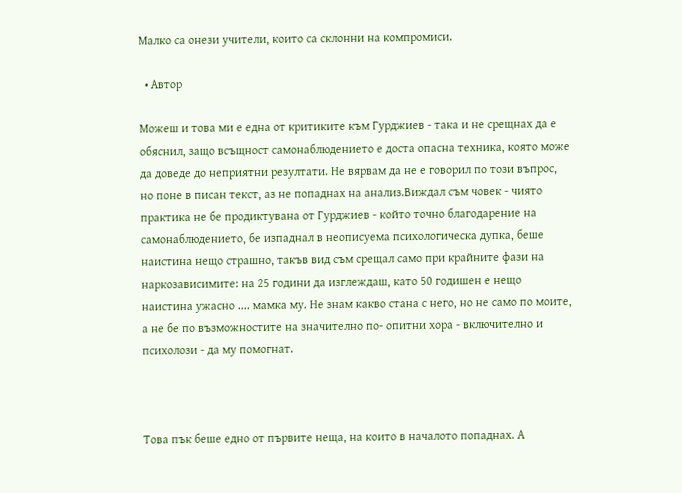Малко са онези учители, които са склонни на компромиси.

  • Автор

Можеш и това ми е една от критиките към Гурджиев - така и не срещнах да е обяснил, защо всъщност самонаблюдението е доста опасна техника, която може да доведе до неприятни резултати. Не вярвам да не е говорил по този въпрос, но поне в писан текст, аз не попаднах на анализ.Виждал съм човек - чиято практика не бе продиктувана от Гурджиев - който точно благодарение на самонаблюдението, бе изпаднал в неописуема психологическа дупка, беше наистина нещо страшно, такъв вид съм срещал само при крайните фази на наркозависимите: на 25 години да изглеждаш, като 50 годишен е нещо наистина ужасно .... мамка му. Не знам какво стана с него, но не само по моите, а не бе по възможностите на значително по- опитни хора - включително и психолози - да му помогнат.



Това пък беше едно от първите неща, на които в началото попаднах. А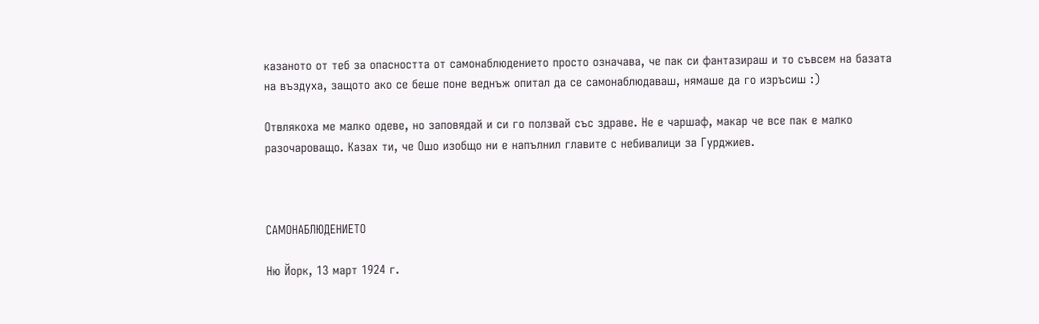казаното от теб за опасността от самонаблюдението просто означава, че пак си фантазираш и то съвсем на базата на въздуха, защото ако се беше поне веднъж опитал да се самонаблюдаваш, нямаше да го изръсиш :)

Отвлякоха ме малко одеве, но заповядай и си го ползвай със здраве. Не е чаршаф, макар че все пак е малко разочароващо. Казах ти, че Ошо изобщо ни е напълнил главите с небивалици за Гурджиев.



САМОНАБЛЮДЕНИЕТО

Ню Йорк, 13 март 1924 г.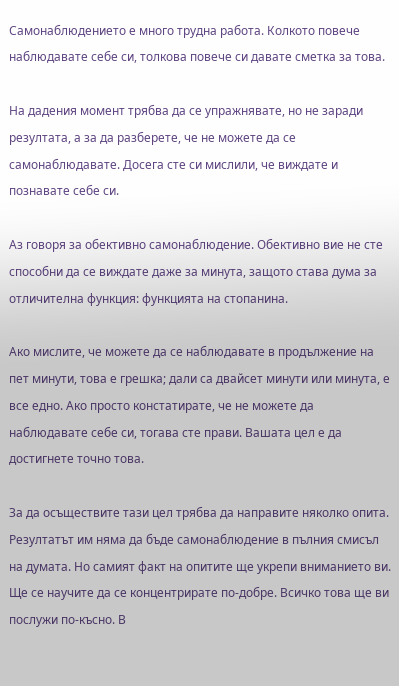Самонаблюдението е много трудна работа. Колкото повече наблюдавате себе си, толкова повече си давате сметка за това.

На дадения момент трябва да се упражнявате, но не заради резултата, а за да разберете, че не можете да се самонаблюдавате. Досега сте си мислили, че виждате и познавате себе си.

Аз говоря за обективно самонаблюдение. Обективно вие не сте способни да се виждате даже за минута, защото става дума за отличителна функция: функцията на стопанина.

Ако мислите, че можете да се наблюдавате в продължение на пет минути, това е грешка; дали са двайсет минути или минута, е все едно. Ако просто констатирате, че не можете да наблюдавате себе си, тогава сте прави. Вашата цел е да достигнете точно това.

За да осъществите тази цел трябва да направите няколко опита. Резултатът им няма да бъде самонаблюдение в пълния смисъл на думата. Но самият факт на опитите ще укрепи вниманието ви. Ще се научите да се концентрирате по-добре. Всичко това ще ви послужи по-късно. В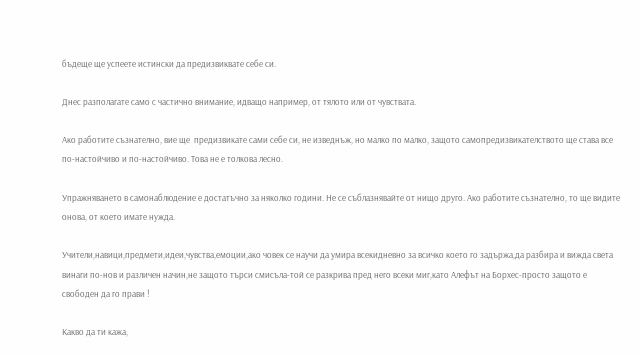бъдеще ще успеете истински да предизвиквате себе си.

Днес разполагате само с частично внимание, идващо например, от тялото или от чувствата.

Ако работите съзнателно, вие ще  предизвикате сами себе си, не изведнъж, но малко по малко, защото самопредизвикателството ще става все по-настойчиво и по-настойчиво. Това не е толкова лесно.

Упражняването в самонаблюдение е достатъчно за няколко години. Не се съблазнявайте от нищо друго. Ако работите съзнателно, то ще видите онова, от което имате нужда.

Учители,навици,предмети,идеи,чувства,емоции,ако човек се научи да умира всекидневно за всичко което го задържа,да разбира и вижда света винаги по-нов и различен начин,не защото търси смисъла-той се разкрива пред него всеки миг,като Алефът на Борхес-просто защото е свободен да го прави !

Какво да ти кажа,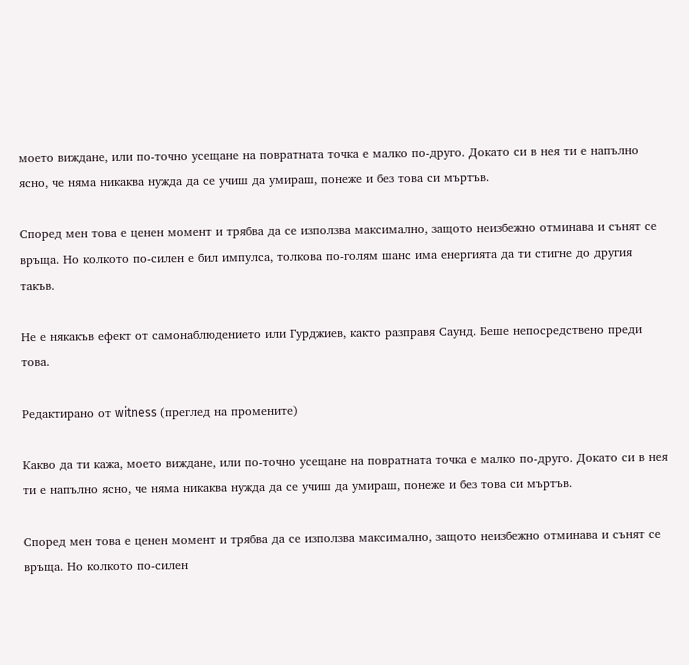моето виждане, или по-точно усещане на повратната точка е малко по-друго. Докато си в нея ти е напълно ясно, че няма никаква нужда да се учиш да умираш, понеже и без това си мъртъв.

Според мен това е ценен момент и трябва да се използва максимално, защото неизбежно отминава и сънят се връща. Но колкото по-силен е бил импулса, толкова по-голям шанс има енергията да ти стигне до другия такъв.

Не е някакъв ефект от самонаблюдението или Гурджиев, както разправя Саунд. Беше непосредствено преди това.

Редактирано от witness (преглед на промените)

Какво да ти кажа, моето виждане, или по-точно усещане на повратната точка е малко по-друго. Докато си в нея ти е напълно ясно, че няма никаква нужда да се учиш да умираш, понеже и без това си мъртъв.

Според мен това е ценен момент и трябва да се използва максимално, защото неизбежно отминава и сънят се връща. Но колкото по-силен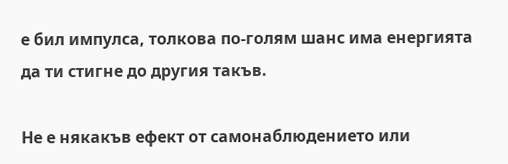е бил импулса, толкова по-голям шанс има енергията да ти стигне до другия такъв.

Не е някакъв ефект от самонаблюдението или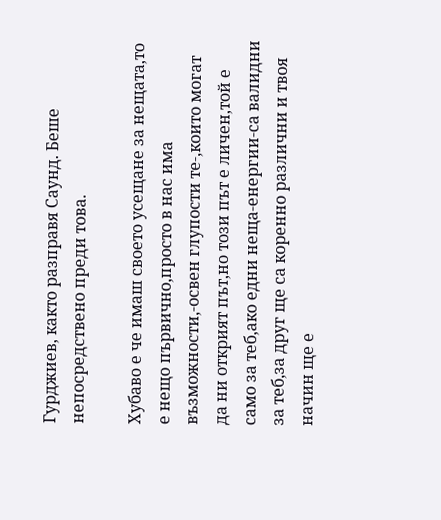Гурджиев, както разправя Саунд. Беше непосредствено преди това.

Хубаво е че имаш своето усещане за нещата,то е нещо първично,просто в нас има възможности,-освен глупости те-,които могат да ни открият път,но този път е личен,той е само за теб,ако едни неща-енергии-са валидни за теб,за друг ще са коренно различни и твоя начин ще е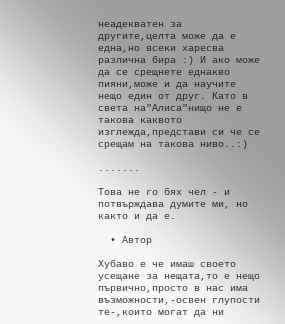неадекватен за другите,целта може да е една,но всеки харесва различна бира :) И ако може да се срещнете еднакво пияни,може и да научите нещо един от друг. Като в света на"Алиса"нищо не е такова каквото изглежда,представи си че се срещам на такова ниво..:)

.......

Това не го бях чел - и потвърждава думите ми, но както и да е.

  • Автор

Хубаво е че имаш своето усещане за нещата,то е нещо първично,просто в нас има възможности,-освен глупости те-,които могат да ни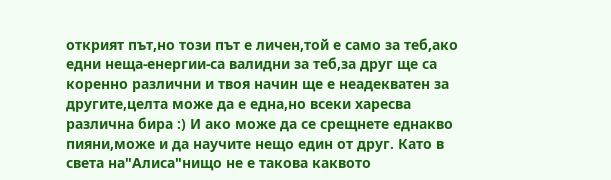открият път,но този път е личен,той е само за теб,ако едни неща-енергии-са валидни за теб,за друг ще са коренно различни и твоя начин ще е неадекватен за другите,целта може да е една,но всеки харесва различна бира :) И ако може да се срещнете еднакво пияни,може и да научите нещо един от друг. Като в света на"Алиса"нищо не е такова каквото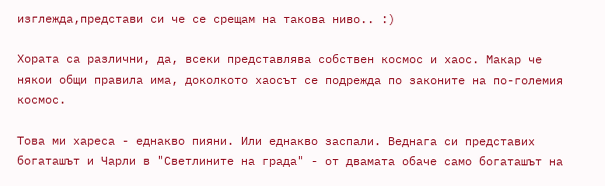изглежда,представи си че се срещам на такова ниво.. :)

Хората са различни, да, всеки представлява собствен космос и хаос. Макар че някои общи правила има, доколкото хаосът се подрежда по законите на по-големия космос.

Това ми хареса - еднакво пияни. Или еднакво заспали. Веднага си представих богаташът и Чарли в "Светлините на града" - от двамата обаче само богаташът на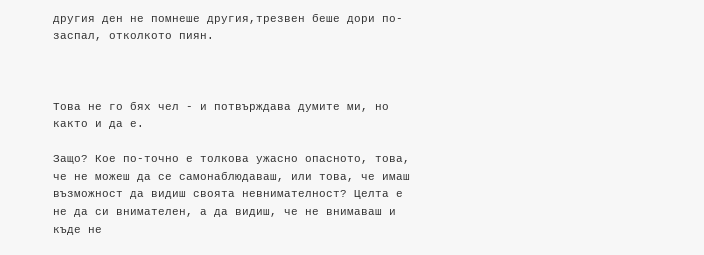другия ден не помнеше другия,трезвен беше дори по-заспал, отколкото пиян.



Това не го бях чел - и потвърждава думите ми, но както и да е.

Защо? Кое по-точно е толкова ужасно опасното, това, че не можеш да се самонаблюдаваш, или това, че имаш възможност да видиш своята невнимателност? Целта е не да си внимателен, а да видиш, че не внимаваш и къде не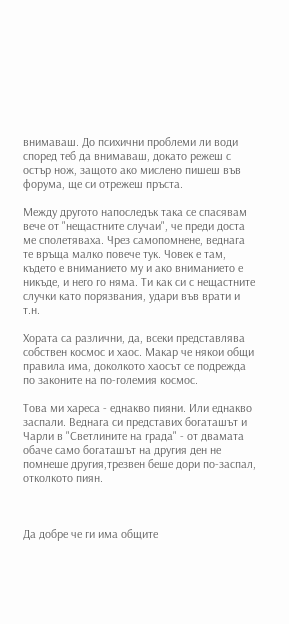внимаваш. До психични проблеми ли води според теб да внимаваш, докато режеш с остър нож, защото ако мислено пишеш във форума, ще си отрежеш пръста.

Между другото напоследък така се спасявам вече от "нещастните случаи", че преди доста ме сполетяваха. Чрез самопомнене, веднага те връща малко повече тук. Човек е там, където е вниманието му и ако вниманието е никъде, и него го няма. Ти как си с нещастните случки като порязвания, удари във врати и т.н.

Хората са различни, да, всеки представлява собствен космос и хаос. Макар че някои общи правила има, доколкото хаосът се подрежда по законите на по-големия космос.

Това ми хареса - еднакво пияни. Или еднакво заспали. Веднага си представих богаташът и Чарли в "Светлините на града" - от двамата обаче само богаташът на другия ден не помнеше другия,трезвен беше дори по-заспал, отколкото пиян.



Да добре че ги има общите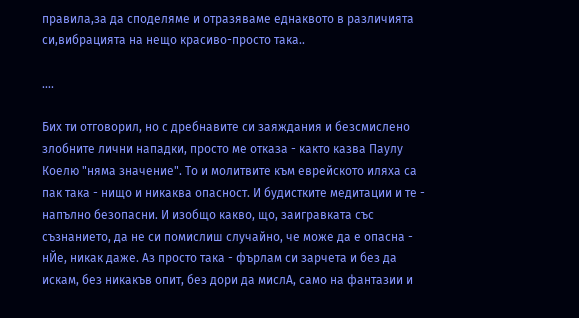правила,за да споделяме и отразяваме еднаквото в различията си,вибрацията на нещо красиво-просто така..

....

Бих ти отговорил, но с дребнавите си заяждания и безсмислено злобните лични нападки, просто ме отказа - както казва Паулу Коелю "няма значение". То и молитвите към еврейското иляха са пак така - нищо и никаква опасност. И будистките медитации и те - напълно безопасни. И изобщо какво, що, заигравката със съзнанието, да не си помислиш случайно, че може да е опасна - нЙе, никак даже. Аз просто така - фърлам си зарчета и без да искам, без никакъв опит, без дори да мислА, само на фантазии и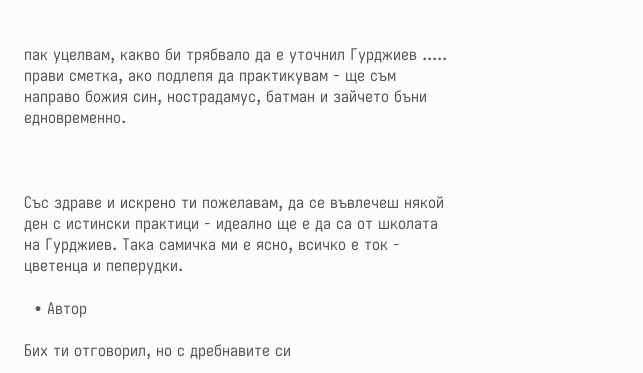пак уцелвам, какво би трябвало да е уточнил Гурджиев ..... прави сметка, ако подлепя да практикувам - ще съм направо божия син, нострадамус, батман и зайчето бъни едновременно.



Със здраве и искрено ти пожелавам, да се въвлечеш някой ден с истински практици - идеално ще е да са от школата на Гурджиев. Така самичка ми е ясно, всичко е ток - цветенца и пеперудки.

  • Автор

Бих ти отговорил, но с дребнавите си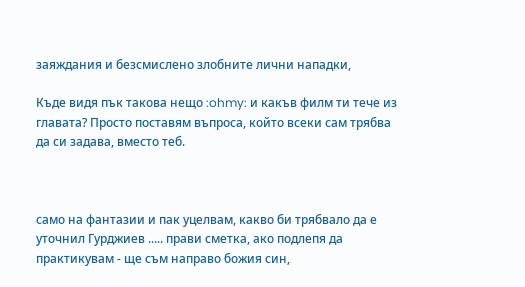заяждания и безсмислено злобните лични нападки,

Къде видя пък такова нещо :ohmy: и какъв филм ти тече из главата? Просто поставям въпроса, който всеки сам трябва да си задава, вместо теб.



само на фантазии и пак уцелвам, какво би трябвало да е уточнил Гурджиев ..... прави сметка, ако подлепя да практикувам - ще съм направо божия син,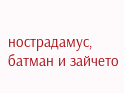нострадамус, батман и зайчето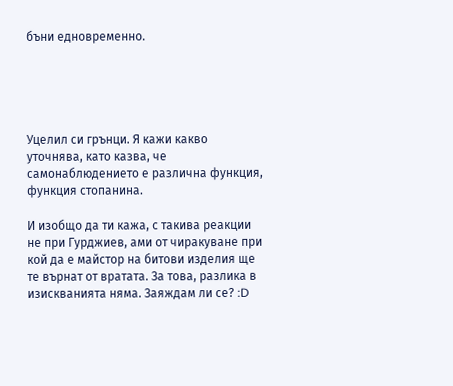бъни едновременно.





Уцелил си грънци. Я кажи какво уточнява, като казва, че самонаблюдението е различна функция, функция стопанина.

И изобщо да ти кажа, с такива реакции не при Гурджиев, ами от чиракуване при кой да е майстор на битови изделия ще те върнат от вратата. За това, разлика в изискванията няма. Заяждам ли се? :D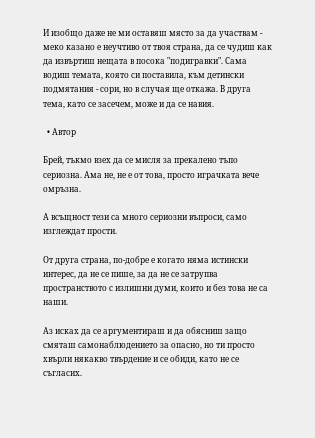И изобщо даже не ми оставяш място за да участвам - меко казано е неучтиво от твоя страна, да се чудиш как да извъртиш нещата в посока "подигравки". Сама водиш темата, която си поставила, към детински подмятания - сори, но в случая ще откажа. В друга тема, като се засечем, може и да се навия.

  • Автор

Брей, тъкмо взех да се мисля за прекалено тъпо сериозна. Ама не, не е от това, просто играчката вече омръзна.

А всъщност тези са много сериозни въпроси, само изглеждат прости.

От друга страна, по-добре е когато няма истински интерес, да не се пише, за да не се затрупва пространството с излишни думи, които и без това не са наши.

Аз исках да се аргументираш и да обясниш защо смяташ самонаблюдението за опасно, но ти просто хвърли някакво твърдение и се обиди, като не се съгласих.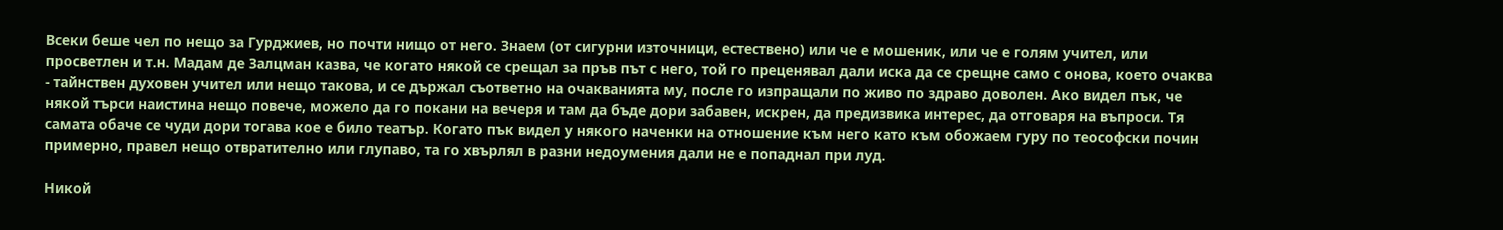Всеки беше чел по нещо за Гурджиев, но почти нищо от него. Знаем (от сигурни източници, естествено) или че е мошеник, или че е голям учител, или просветлен и т.н. Мадам де Залцман казва, че когато някой се срещал за пръв път с него, той го преценявал дали иска да се срещне само с онова, което очаква - тайнствен духовен учител или нещо такова, и се държал съответно на очакванията му, после го изпращали по живо по здраво доволен. Ако видел пък, че някой търси наистина нещо повече, можело да го покани на вечеря и там да бъде дори забавен, искрен, да предизвика интерес, да отговаря на въпроси. Тя самата обаче се чуди дори тогава кое е било театър. Когато пък видел у някого наченки на отношение към него като към обожаем гуру по теософски почин примерно, правел нещо отвратително или глупаво, та го хвърлял в разни недоумения дали не е попаднал при луд.

Никой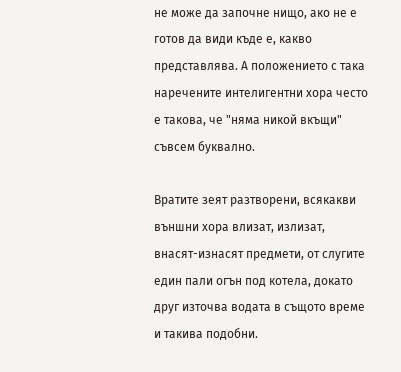не може да започне нищо, ако не е готов да види къде е, какво представлява. А положението с така наречените интелигентни хора често е такова, че "няма никой вкъщи" съвсем буквално.

Вратите зеят разтворени, всякакви външни хора влизат, излизат, внасят-изнасят предмети, от слугите един пали огън под котела, докато друг източва водата в същото време и такива подобни.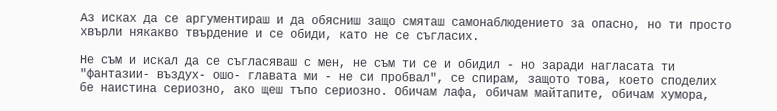Аз исках да се аргументираш и да обясниш защо смяташ самонаблюдението за опасно, но ти просто хвърли някакво твърдение и се обиди, като не се съгласих.

Не съм и искал да се съгласяваш с мен, не съм ти се и обидил - но заради нагласата ти "фантазии- въздух- ошо- главата ми - не си пробвал", се спирам, защото това, което споделих бе наистина сериозно, ако щеш тъпо сериозно. Обичам лафа, обичам майтапите, обичам хумора,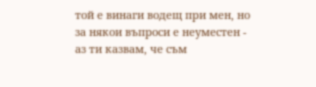той е винаги водещ при мен, но за някои въпроси е неуместен - аз ти казвам, че съм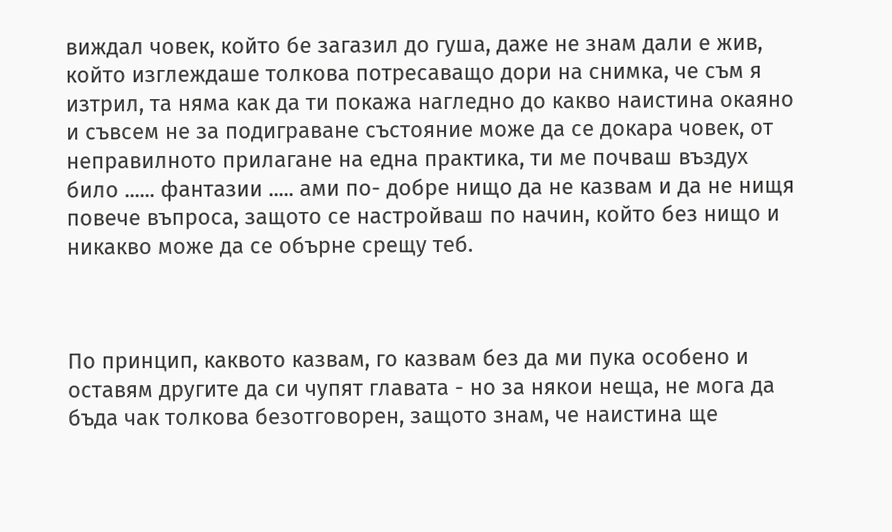виждал човек, който бе загазил до гуша, даже не знам дали е жив, който изглеждаше толкова потресаващо дори на снимка, че съм я изтрил, та няма как да ти покажа нагледно до какво наистина окаяно и съвсем не за подиграване състояние може да се докара човек, от неправилното прилагане на една практика, ти ме почваш въздух било ...... фантазии ..... ами по- добре нищо да не казвам и да не нищя повече въпроса, защото се настройваш по начин, който без нищо и никакво може да се обърне срещу теб.



По принцип, каквото казвам, го казвам без да ми пука особено и оставям другите да си чупят главата - но за някои неща, не мога да бъда чак толкова безотговорен, защото знам, че наистина ще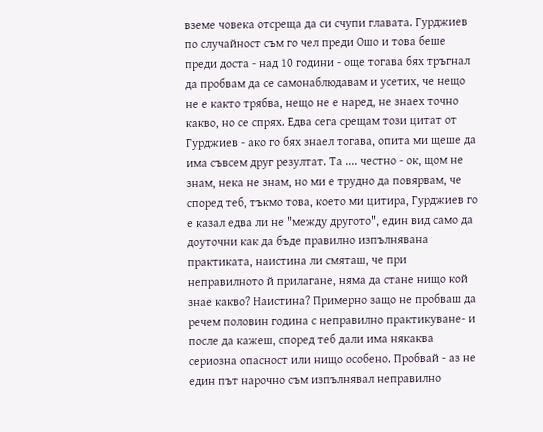вземе човека отсреща да си счупи главата. Гурджиев по случайност съм го чел преди Ошо и това беше преди доста - над 10 години - още тогава бях тръгнал да пробвам да се самонаблюдавам и усетих, че нещо не е както трябва, нещо не е наред, не знаех точно какво, но се спрях. Едва сега срещам този цитат от Гурджиев - ако го бях знаел тогава, опита ми щеше да има съвсем друг резултат. Та .... честно - ок, щом не знам, нека не знам, но ми е трудно да повярвам, че според теб, тъкмо това, което ми цитира, Гурджиев го е казал едва ли не "между другото", един вид само да доуточни как да бъде правилно изпълнявана практиката, наистина ли смяташ, че при неправилното й прилагане, няма да стане нищо кой знае какво? Наистина? Примерно защо не пробваш да речем половин година с неправилно практикуване- и после да кажеш, според теб дали има някаква сериозна опасност или нищо особено. Пробвай - аз не един път нарочно съм изпълнявал неправилно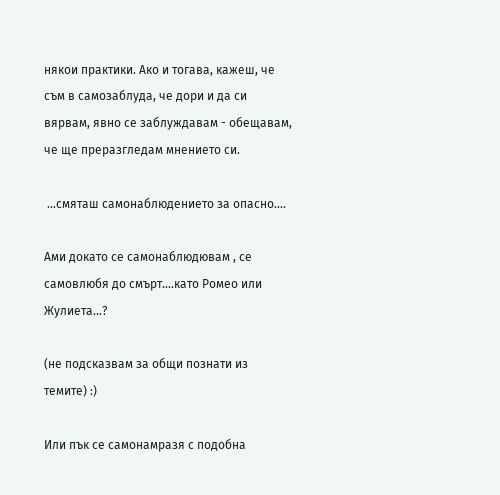някои практики. Ако и тогава, кажеш, че съм в самозаблуда, че дори и да си вярвам, явно се заблуждавам - обещавам, че ще преразгледам мнението си.

 ...смяташ самонаблюдението за опасно....

Ами докато се самонаблюдювам , се самовлюбя до смърт....като Ромео или Жулиета...?

(не подсказвам за общи познати из темите) :)

Или пък се самонамразя с подобна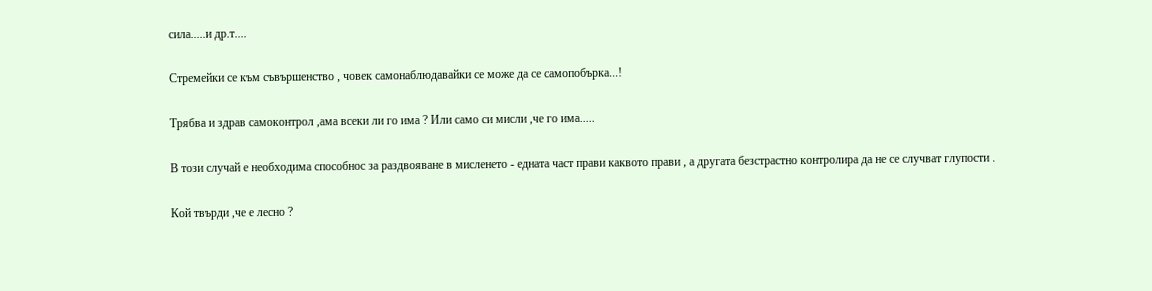сила.....и др.т....

Стремейки се към съвършенство , човек самонаблюдавайки се може да се самопобърка...!

Трябва и здрав самоконтрол ,ама всеки ли го има ? Или само си мисли ,че го има.....

В този случай е необходима способнос за раздвояване в мисленето - едната част прави каквото прави , а другата безстрастно контролира да не се случват глупости .

Кой твърди ,че е лесно ?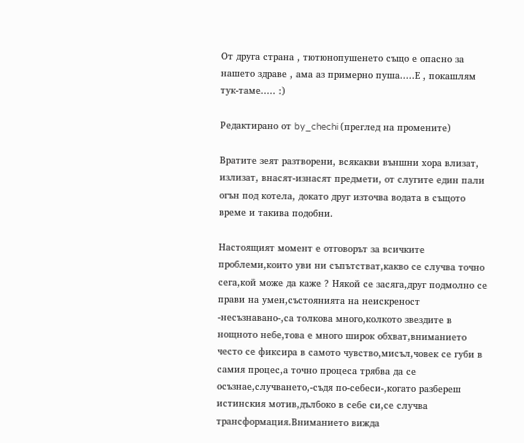От друга страна , тютюнопушенето също е опасно за нашето здраве , ама аз примерно пуша.....Е , покашлям тук-таме..... :)

Редактирано от by_chechi (преглед на промените)

Вратите зеят разтворени, всякакви външни хора влизат, излизат, внасят-изнасят предмети, от слугите един пали огън под котела, докато друг източва водата в същото време и такива подобни.

Настоящият момент е отговорът за всичките проблеми,които уви ни съпътстват,какво се случва точно сега,кой може да каже ? Някой се засяга,друг подмолно се прави на умен,състоянията на неискреност -несъзнавано-,са толкова много,колкото звездите в нощното небе,това е много широк обхват,вниманието често се фиксира в самото чувство,мисъл,човек се губи в самия процес,а точно процеса трябва да се осъзнае,случването,-съдя по-себеси-,когато разбереш истинския мотив,дълбоко в себе си,се случва трансформация.Вниманието вижда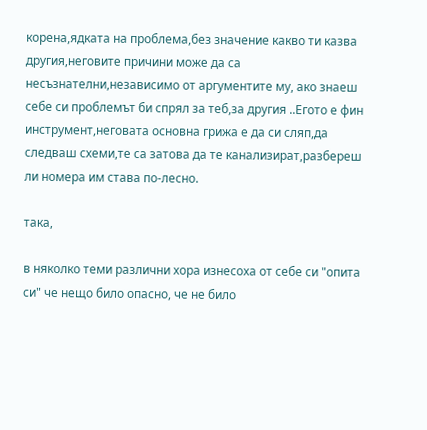корена,ядката на проблема,без значение какво ти казва другия,неговите причини може да са несъзнателни,независимо от аргументите му, ако знаеш себе си проблемът би спрял за теб,за другия ..Егото е фин инструмент,неговата основна грижа е да си сляп,да следваш схеми,те са затова да те канализират,разбереш ли номера им става по-лесно.

така,

в няколко теми различни хора изнесоха от себе си "опита си" че нещо било опасно, че не било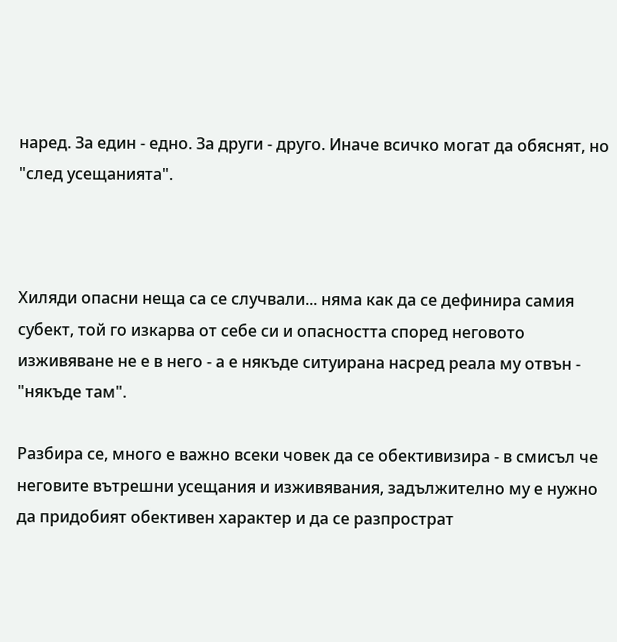наред. За един - едно. За други - друго. Иначе всичко могат да обяснят, но "след усещанията".



Хиляди опасни неща са се случвали... няма как да се дефинира самия субект, той го изкарва от себе си и опасността според неговото изживяване не е в него - а е някъде ситуирана насред реала му отвън - "някъде там".

Разбира се, много е важно всеки човек да се обективизира - в смисъл че неговите вътрешни усещания и изживявания, задължително му е нужно да придобият обективен характер и да се разпрострат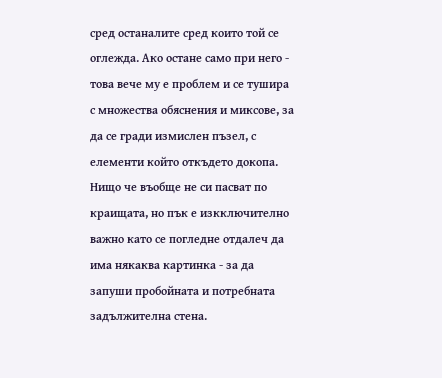сред останалите сред които той се оглежда. Ако остане само при него - това вече му е проблем и се тушира с множества обяснения и миксове, за да се гради измислен пъзел, с елементи който откъдето докопа. Нищо че въобще не си пасват по краищата, но пък е изкключително важно като се погледне отдалеч да има някаква картинка - за да запуши пробойната и потребната задължителна стена.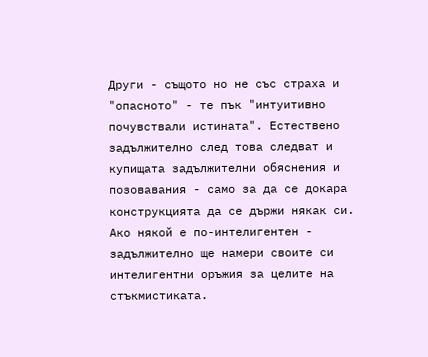Други - същото но не със страха и "опасното" - те пък "интуитивно почувствали истината". Естествено задължително след това следват и купищата задължителни обяснения и позовавания - само за да се докара конструкцията да се държи някак си. Ако някой е по-интелигентен - задължително ще намери своите си интелигентни оръжия за целите на стъкмистиката.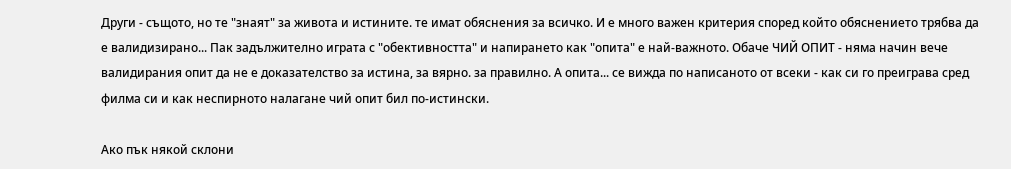Други - същото, но те "знаят" за живота и истините. те имат обяснения за всичко. И е много важен критерия според който обяснението трябва да е валидизирано... Пак задължително играта с "обективността" и напирането как "опита" е най-важното. Обаче ЧИЙ ОПИТ - няма начин вече валидирания опит да не е доказателство за истина, за вярно. за правилно. А опита... се вижда по написаното от всеки - как си го преиграва сред филма си и как неспирното налагане чий опит бил по-истински.

Ако пък някой склони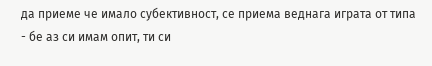да приеме че имало субективност, се приема веднага играта от типа - бе аз си имам опит, ти си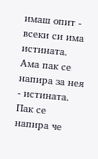имаш опит - всеки си има истината. Ама пак се напира за нея - истината. Пак се напира че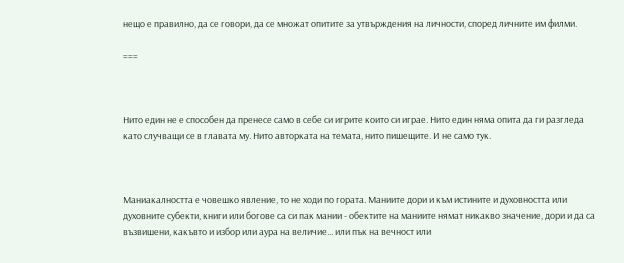нещо е правилно, да се говори, да се множат опитите за утвърждения на личности, според личните им филми.

===



Нито един не е способен да пренесе само в себе си игрите които си играе. Нито един няма опита да ги разгледа като случващи се в главата му. Нито авторката на темата, нито пишещите. И не само тук.



Маниакалността е човешко явление, то не ходи по гората. Маниите дори и към истините и духовността или духовните субекти, книги или богове са си пак мании - обектите на маниите нямат никакво значение, дори и да са възвишени, какъвто и избор или аура на величие... или пък на вечност или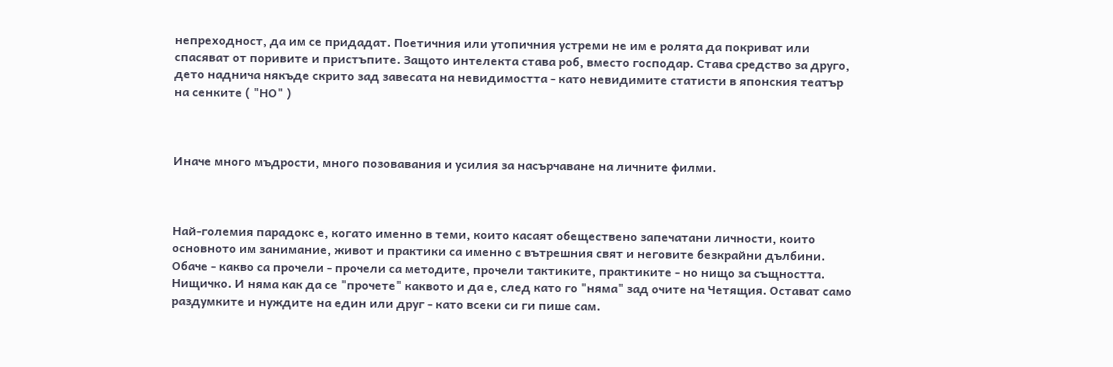непреходност, да им се придадат. Поетичния или утопичния устреми не им е ролята да покриват или спасяват от поривите и пристъпите. Защото интелекта става роб, вместо господар. Става средство за друго, дето наднича някъде скрито зад завесата на невидимостта - като невидимите статисти в японския театър на сенките ( "НО" )



Иначе много мъдрости, много позовавания и усилия за насърчаване на личните филми.



Най-големия парадокс е, когато именно в теми, които касаят обеществено запечатани личности, които основното им занимание, живот и практики са именно с вътрешния свят и неговите безкрайни дълбини. Обаче - какво са прочели - прочели са методите, прочели тактиките, практиките - но нищо за същността. Нищичко. И няма как да се "прочете" каквото и да е, след като го "няма" зад очите на Четящия. Остават само раздумките и нуждите на един или друг - като всеки си ги пише сам.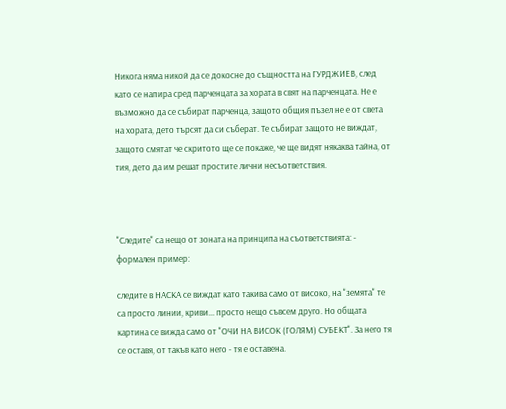Никога няма никой да се докосне до същността на ГУРДЖИЕВ, след като се напира сред парченцата за хората в свят на парченцата. Не е възможно да се събират парченца, защото общия пъзел не е от света на хората, дето търсят да си съберат. Те събират защото не виждат, защото смятат че скритото ще се покаже, че ще видят някаква тайна, от тия, дето да им решат простите лични несъответствия.



"Следите" са нещо от зоната на принципа на съответствията: - формален пример:

следите в НАСКА се виждат като такива само от високо, на "земята" те са просто линии, криви... просто нещо съвсем друго. Но общата картина се вижда само от "ОЧИ НА ВИСОК (ГОЛЯМ) СУБЕКТ". За него тя се оставя, от такъв като него - тя е оставена.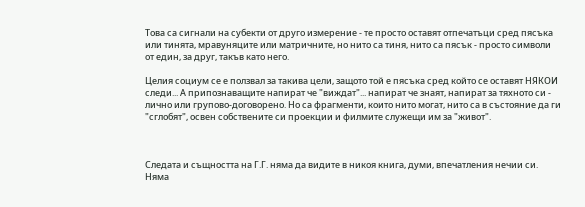Това са сигнали на субекти от друго измерение - те просто оставят отпечатъци сред пясъка или тинята, мравуняците или матричните, но нито са тиня, нито са пясък - просто символи от един, за друг, такъв като него.

Целия социум се е ползвал за такива цели, защото той е пясъка сред който се оставят НЯКОИ следи... А припознаващите напират че "виждат"... напират че знаят, напират за тяхното си - лично или групово-договорено. Но са фрагменти, които нито могат, нито са в състояние да ги "сглобят", освен собствените си проекции и филмите служещи им за "живот".



Следата и същността на Г.Г. няма да видите в никоя книга, думи, впечатления нечии си. Няма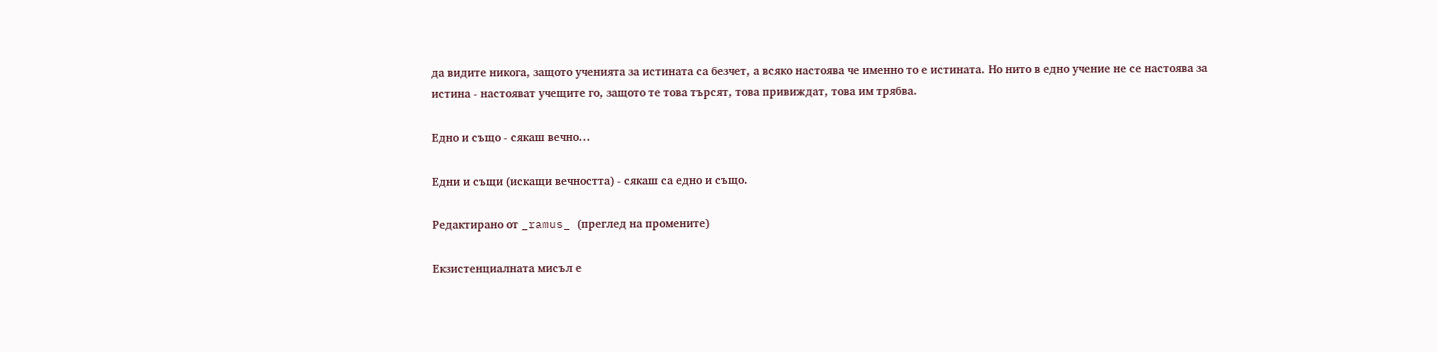да видите никога, защото ученията за истината са безчет, а всяко настоява че именно то е истината. Но нито в едно учение не се настоява за истина - настояват учещите го, защото те това търсят, това привиждат, това им трябва.

Едно и също - сякаш вечно...

Едни и същи (искащи вечността) - сякаш са едно и също.

Редактирано от _ramus_ (преглед на промените)

Екзистенциалната мисъл е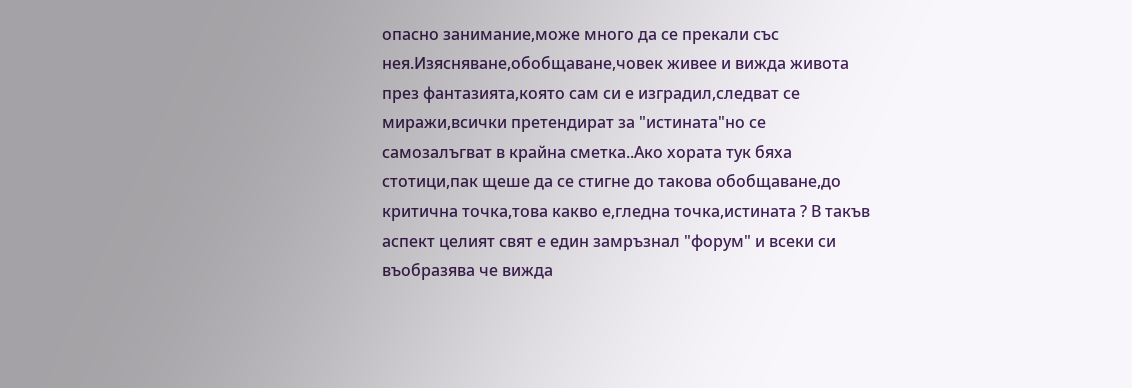опасно занимание,може много да се прекали със нея.Изясняване,обобщаване,човек живее и вижда живота през фантазията,която сам си е изградил,следват се миражи,всички претендират за "истината"но се самозалъгват в крайна сметка..Ако хората тук бяха стотици,пак щеше да се стигне до такова обобщаване,до критична точка,това какво е,гледна точка,истината ? В такъв аспект целият свят е един замръзнал "форум" и всеки си въобразява че вижда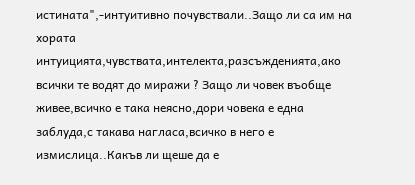истината",-интуитивно почувствали..Защо ли са им на хората интуицията,чувствата,интелекта,разсъжденията,ако всички те водят до миражи ? Защо ли човек въобще живее,всичко е така неясно,дори човека е една заблуда,с такава нагласа,всичко в него е измислица..Какъв ли щеше да е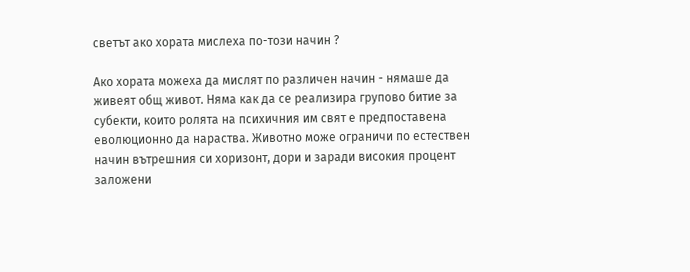светът ако хората мислеха по-този начин ?

Ако хората можеха да мислят по различен начин - нямаше да живеят общ живот. Няма как да се реализира групово битие за субекти, които ролята на психичния им свят е предпоставена еволюционно да нараства. Животно може ограничи по естествен начин вътрешния си хоризонт, дори и заради високия процент заложени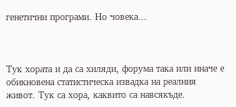генетични програми. Но човека...



Тук хората и да са хиляди, форума така или иначе е обикновена статистическа извадка на реалния живот. Тук са хора, каквито са навсякъде.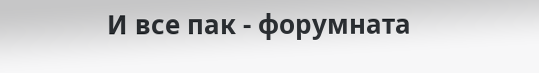И все пак - форумната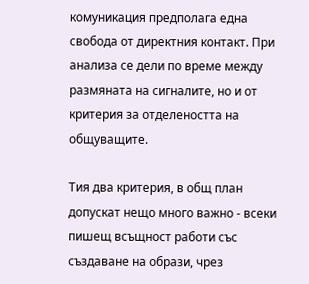комуникация предполага една свобода от директния контакт. При анализа се дели по време между размяната на сигналите, но и от критерия за отделеността на общуващите.

Тия два критерия, в общ план допускат нещо много важно - всеки пишещ всъщност работи със създаване на образи, чрез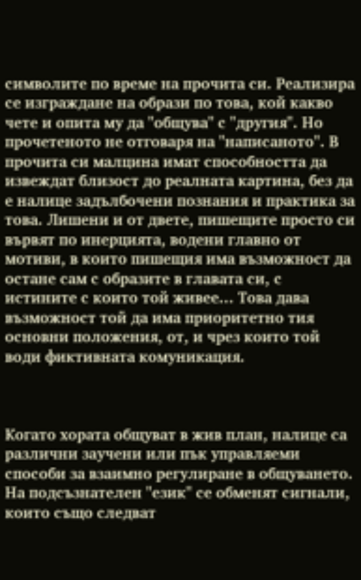символите по време на прочита си. Реализира се изграждане на образи по това, кой какво чете и опита му да "общува" с "другия". Но прочетеното не отговаря на "написаното". В прочита си малцина имат способността да извеждат близост до реалната картина, без да е налице задълбочени познания и практика за това. Лишени и от двете, пишещите просто си вървят по инерцията, водени главно от мотиви, в които пишещия има възможност да остане сам с образите в главата си, с истините с които той живее... Това дава възможност той да има приоритетно тия основни положения, от, и чрез които той води фиктивната комуникация.



Когато хората общуват в жив план, налице са различни заучени или пък управляеми способи за взаимно регулиране в общуването. На подсъзнателен "език" се обменят сигнали, които също следват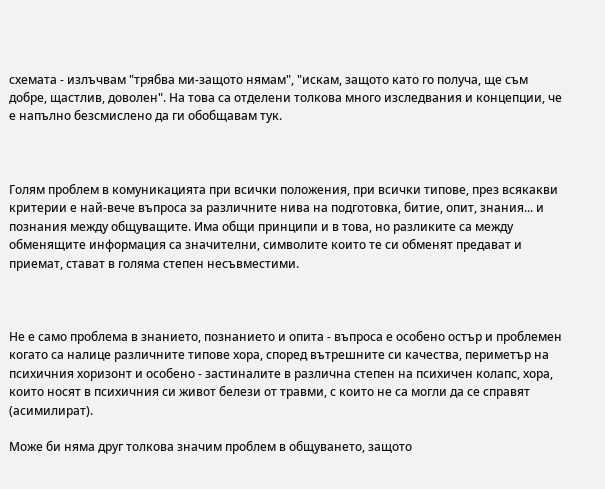схемата - излъчвам "трябва ми-защото нямам", "искам, защото като го получа, ще съм добре, щастлив, доволен". На това са отделени толкова много изследвания и концепции, че е напълно безсмислено да ги обобщавам тук.



Голям проблем в комуникацията при всички положения, при всички типове, през всякакви критерии е най-вече въпроса за различните нива на подготовка, битие, опит, знания... и познания между общуващите. Има общи принципи и в това, но разликите са между обменящите информация са значителни, символите които те си обменят предават и приемат, стават в голяма степен несъвместими.



Не е само проблема в знанието, познанието и опита - въпроса е особено остър и проблемен когато са налице различните типове хора, според вътрешните си качества, периметър на психичния хоризонт и особено - застиналите в различна степен на психичен колапс, хора, които носят в психичния си живот белези от травми, с които не са могли да се справят (асимилират).

Може би няма друг толкова значим проблем в общуването, защото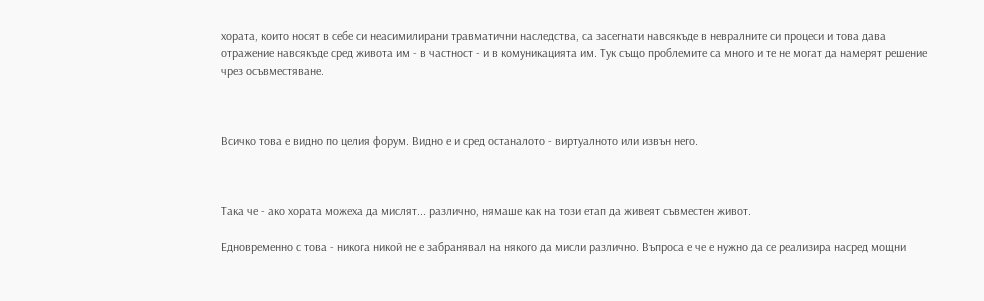хората, които носят в себе си неасимилирани травматични наследства, са засегнати навсякъде в невралните си процеси и това дава отражение навсякъде сред живота им - в частност - и в комуникацията им. Тук също проблемите са много и те не могат да намерят решение чрез осъвместяване.



Всичко това е видно по целия форум. Видно е и сред останалото - виртуалното или извън него.



Така че - ако хората можеха да мислят... различно, нямаше как на този етап да живеят съвместен живот.

Едновременно с това - никога никой не е забранявал на някого да мисли различно. Въпроса е че е нужно да се реализира насред мощни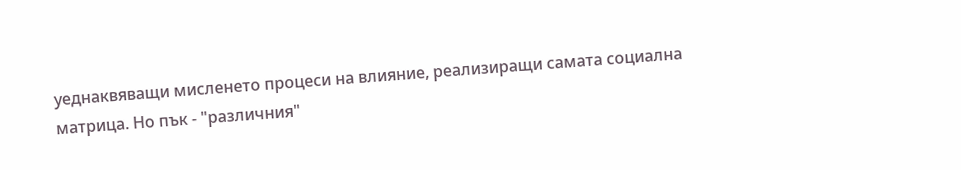уеднаквяващи мисленето процеси на влияние, реализиращи самата социална матрица. Но пък - "различния"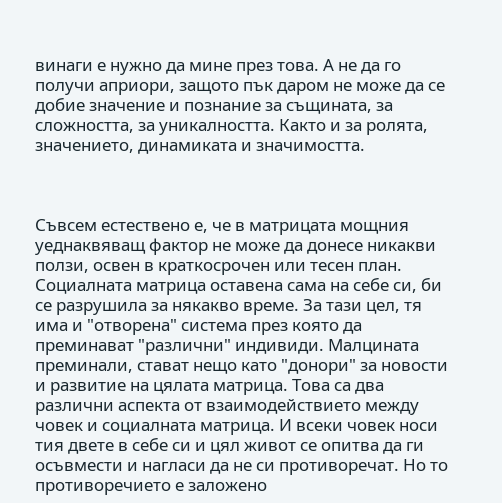винаги е нужно да мине през това. А не да го получи априори, защото пък даром не може да се добие значение и познание за същината, за сложността, за уникалността. Както и за ролята, значението, динамиката и значимостта.



Съвсем естествено е, че в матрицата мощния уеднаквяващ фактор не може да донесе никакви ползи, освен в краткосрочен или тесен план. Социалната матрица оставена сама на себе си, би се разрушила за някакво време. За тази цел, тя има и "отворена" система през която да преминават "различни" индивиди. Малцината преминали, стават нещо като "донори" за новости и развитие на цялата матрица. Това са два различни аспекта от взаимодействието между човек и социалната матрица. И всеки човек носи тия двете в себе си и цял живот се опитва да ги осъвмести и нагласи да не си противоречат. Но то противоречието е заложено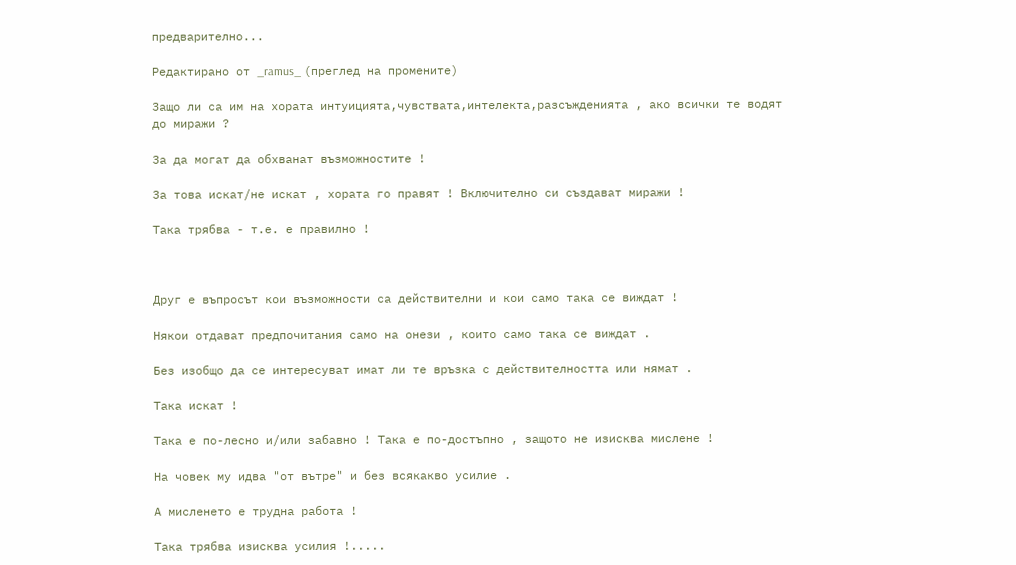предварително...

Редактирано от _ramus_ (преглед на промените)

Защо ли са им на хората интуицията,чувствата,интелекта,разсъжденията , ако всички те водят до миражи ?

За да могат да обхванат възможностите !

За това искат/не искат , хората го правят ! Включително си създават миражи !

Така трябва - т.е. е правилно !



Друг е въпросът кои възможности са действителни и кои само така се виждат !

Някои отдават предпочитания само на онези , които само така се виждат .

Без изобщо да се интересуват имат ли те връзка с действителността или нямат .

Така искат !

Така е по-лесно и/или забавно ! Така е по-достъпно , защото не изисква мислене !

На човек му идва "от вътре" и без всякакво усилие .

А мисленето е трудна работа !

Така трябва изисква усилия !.....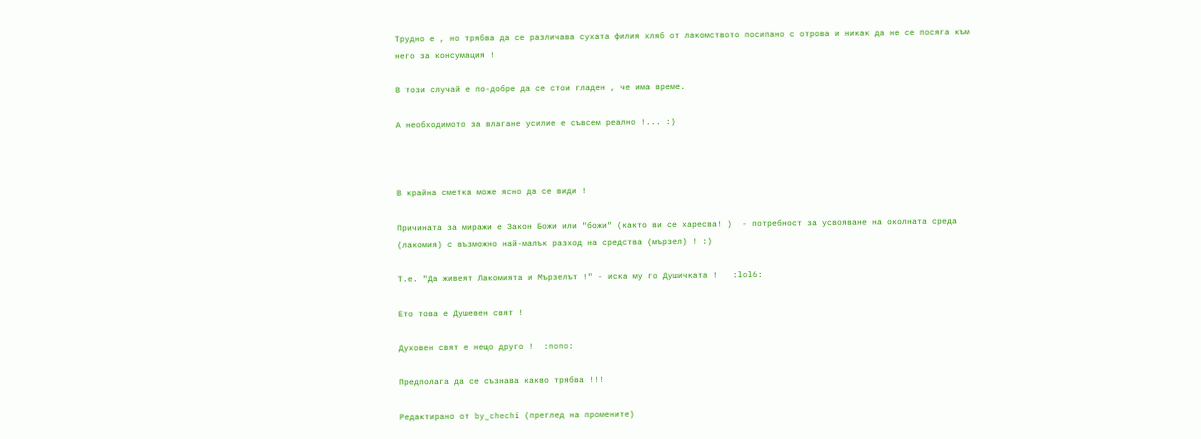Трудно е , но трябва да се различава сухата филия хляб от лакомството посипано с отрова и никак да не се посяга към него за консумация !

В този случай е по-добре да се стои гладен , че има време.

А необходимото за влагане усилие е съвсем реално !... :)



В крайна сметка може ясно да се види !

Причината за миражи е Закон Божи или "божи" (както ви се харесва! )  - потребност за усвояване на околната среда (лакомия) с възможно най-малък разход на средства (мързел) ! :)

Т.е. "Да живеят Лакомията и Мързелът !" - иска му го Душичката !   :lol6:

Ето това е Душевен свят !

Духовен свят е нещо друго !  :nono:

Предполага да се съзнава какво трябва !!!

Редактирано от by_chechi (преглед на промените)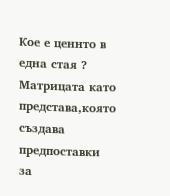Кое е ценнто в една стая ? Матрицата като представа,която създава предпоставки за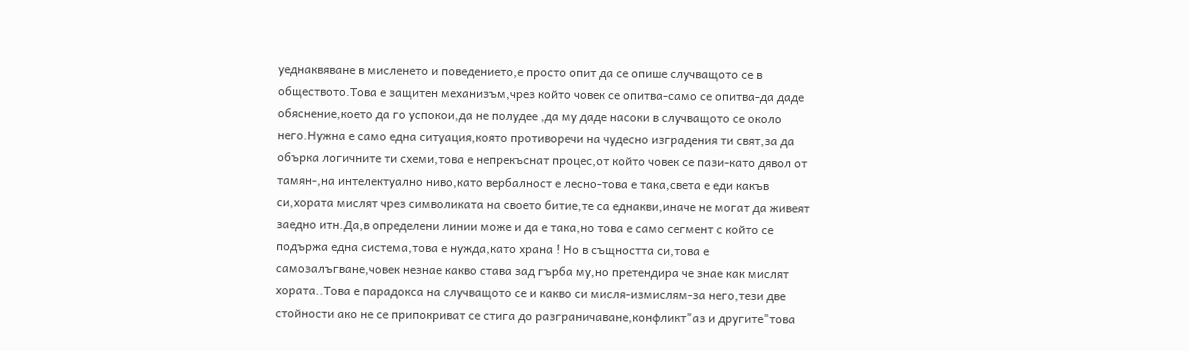уеднаквяване в мисленето и поведението,е просто опит да се опише случващото се в обществото.Това е защитен механизъм,чрез който човек се опитва-само се опитва-да даде обяснение,което да го успокои,да не полудее ,да му даде насоки в случващото се около него.Нужна е само една ситуация,която противоречи на чудесно изградения ти свят,за да обърка логичните ти схеми,това е непрекъснат процес,от който човек се пази-като дявол от тамян-,на интелектуално ниво,като вербалност е лесно-това е така,света е еди какъв си,хората мислят чрез символиката на своето битие,те са еднакви,иначе не могат да живеят заедно итн.Да,в определени линии може и да е така,но това е само сегмент с който се подържа една система,това е нужда,като храна ! Но в същността си,това е самозалъгване,човек незнае какво става зад гърба му,но претендира че знае как мислят хората..Това е парадокса на случващото се и какво си мисля-измислям-за него,тези две стойности ако не се припокриват се стига до разграничаване,конфликт"аз и другите"това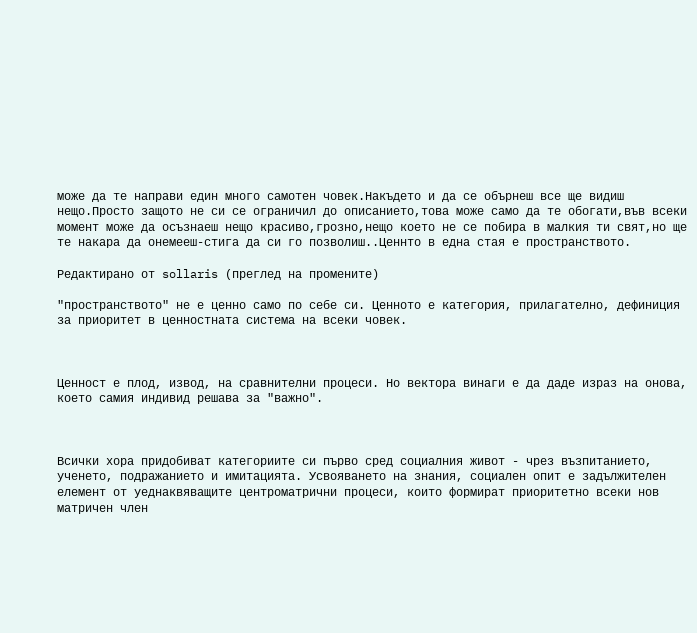може да те направи един много самотен човек.Накъдето и да се обърнеш все ще видиш нещо.Просто защото не си се ограничил до описанието,това може само да те обогати,във всеки момент може да осъзнаеш нещо красиво,грозно,нещо което не се побира в малкия ти свят,но ще те накара да онемееш-стига да си го позволиш..Ценнто в една стая е пространството.

Редактирано от sollaris (преглед на промените)

"пространството" не е ценно само по себе си. Ценното е категория, прилагателно, дефиниция за приоритет в ценностната система на всеки човек.



Ценност е плод, извод, на сравнителни процеси. Но вектора винаги е да даде израз на онова, което самия индивид решава за "важно".



Всички хора придобиват категориите си първо сред социалния живот - чрез възпитанието, ученето, подражанието и имитацията. Усвояването на знания, социален опит е задължителен елемент от уеднаквяващите центроматрични процеси, които формират приоритетно всеки нов матричен член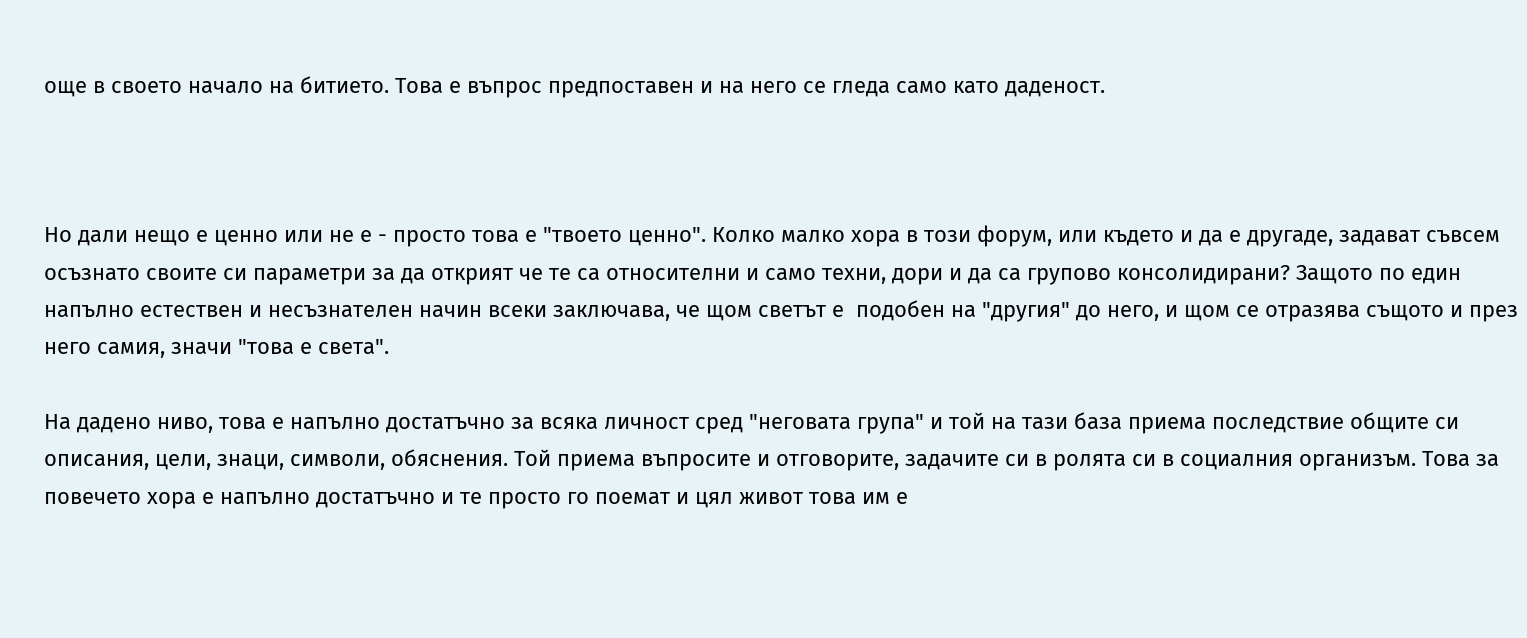още в своето начало на битието. Това е въпрос предпоставен и на него се гледа само като даденост.



Но дали нещо е ценно или не е - просто това е "твоето ценно". Колко малко хора в този форум, или където и да е другаде, задават съвсем осъзнато своите си параметри за да открият че те са относителни и само техни, дори и да са групово консолидирани? Защото по един напълно естествен и несъзнателен начин всеки заключава, че щом светът е  подобен на "другия" до него, и щом се отразява същото и през него самия, значи "това е света".

На дадено ниво, това е напълно достатъчно за всяка личност сред "неговата група" и той на тази база приема последствие общите си описания, цели, знаци, символи, обяснения. Той приема въпросите и отговорите, задачите си в ролята си в социалния организъм. Това за повечето хора е напълно достатъчно и те просто го поемат и цял живот това им е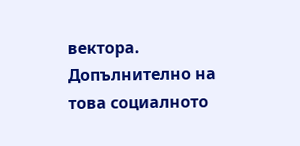вектора. Допълнително на това социалното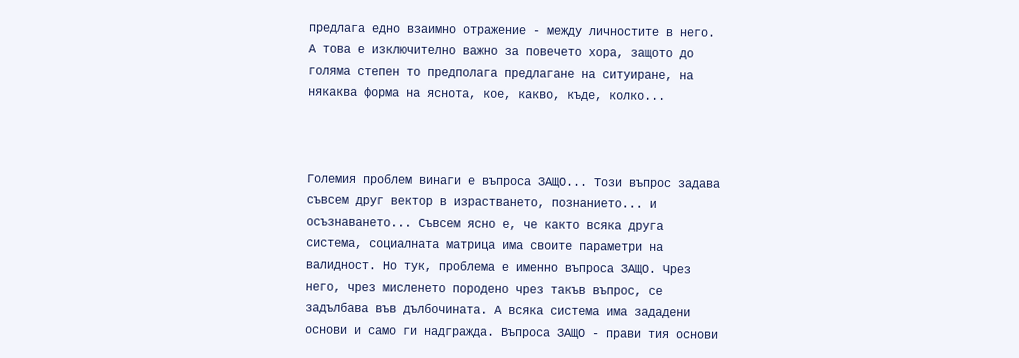предлага едно взаимно отражение - между личностите в него.  А това е изключително важно за повечето хора, защото до голяма степен то предполага предлагане на ситуиране, на някаква форма на яснота, кое, какво, къде, колко...



Големия проблем винаги е въпроса ЗАЩО... Този въпрос задава съвсем друг вектор в израстването, познанието... и осъзнаването... Съвсем ясно е, че както всяка друга система, социалната матрица има своите параметри на валидност. Но тук, проблема е именно въпроса ЗАЩО. Чрез него, чрез мисленето породено чрез такъв въпрос, се задълбава във дълбочината. А всяка система има зададени основи и само ги надгражда. Въпроса ЗАЩО - прави тия основи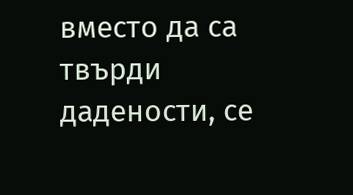вместо да са твърди дадености, се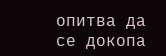опитва да се докопа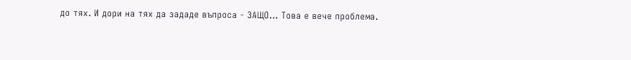до тях. И дори на тях да зададе въпроса - ЗАЩО... Това е вече проблема.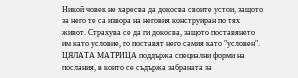Никой човек не харесва да докосва своите устои, защото за него те са извора на неговия конструиран по тях живот. Страхува се да ги докосва, защото поставянето им като условие, го поставят него самия като "условен". ЦЯЛАТА МАТРИЦА поддържа специални форми на послания, в които се съдържа забраната за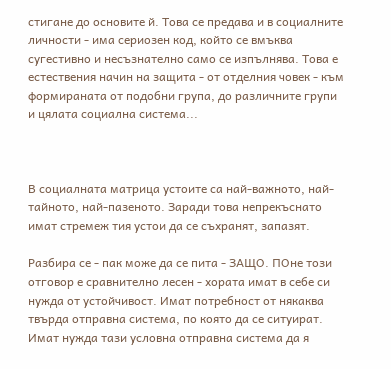стигане до основите й. Това се предава и в социалните личности - има сериозен код, който се вмъква сугестивно и несъзнателно само се изпълнява. Това е естествения начин на защита - от отделния човек - към формираната от подобни група, до различните групи и цялата социална система...



В социалната матрица устоите са най-важното, най-тайното, най-пазеното. Заради това непрекъснато имат стремеж тия устои да се съхранят, запазят.

Разбира се - пак може да се пита - ЗАЩО. ПОне този отговор е сравнително лесен - хората имат в себе си нужда от устойчивост. Имат потребност от някаква твърда отправна система, по която да се ситуират. Имат нужда тази условна отправна система да я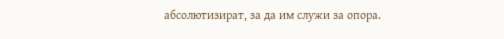абсолютизират, за да им служи за опора.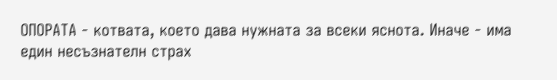ОПОРАТА - котвата, което дава нужната за всеки яснота. Иначе - има един несъзнателн страх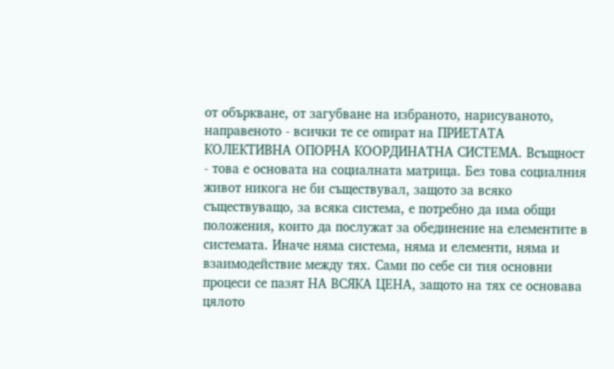от объркване, от загубване на избраното, нарисуваното, направеното - всички те се опират на ПРИЕТАТА КОЛЕКТИВНА ОПОРНА КООРДИНАТНА СИСТЕМА. Всъщност - това е основата на социалната матрица. Без това социалния живот никога не би съществувал, защото за всяко съществуващо, за всяка система, е потребно да има общи положения, които да послужат за обединение на елементите в системата. Иначе няма система, няма и елементи, няма и взаимодействие между тях. Сами по себе си тия основни процеси се пазят НА ВСЯКА ЦЕНА, защото на тях се основава цялото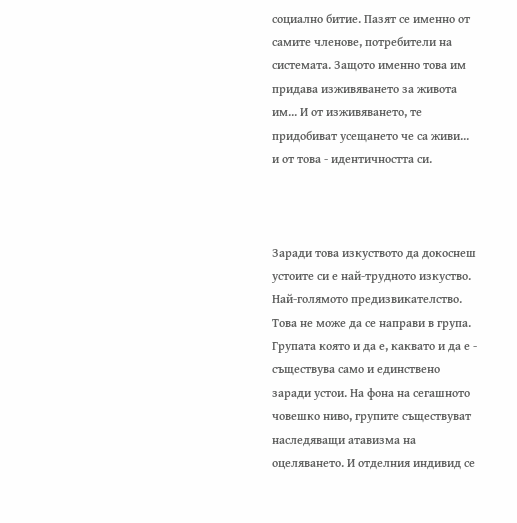социално битие. Пазят се именно от самите членове, потребители на системата. Защото именно това им придава изживяването за живота им... И от изживяването, те придобиват усещането че са живи... и от това - идентичността си.



Заради това изкуството да докоснеш устоите си е най-трудното изкуство. Най-голямото предизвикателство. Това не може да се направи в група. Групата която и да е, каквато и да е - съществува само и единствено заради устои. На фона на сегашното човешко ниво, групите съществуват наследяващи атавизма на оцеляването. И отделния индивид се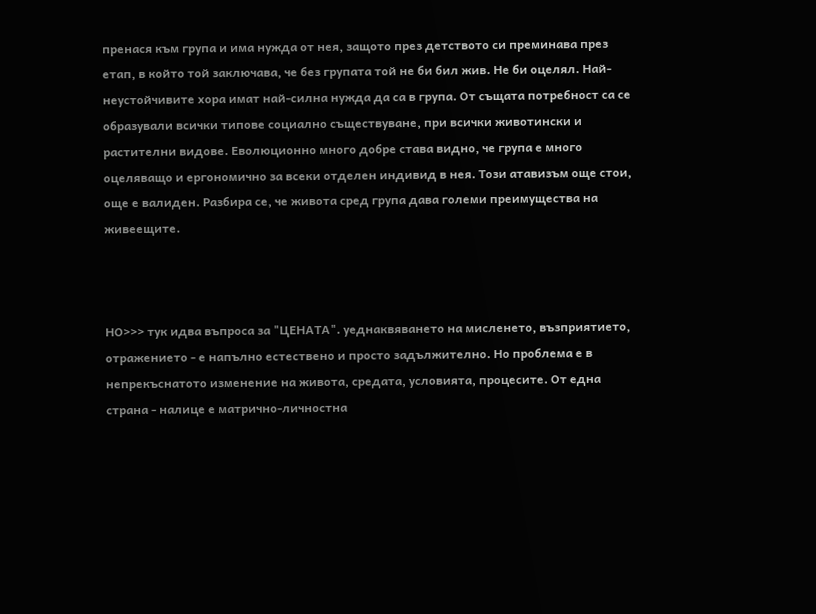пренася към група и има нужда от нея, защото през детството си преминава през етап, в който той заключава, че без групата той не би бил жив. Не би оцелял. Най-неустойчивите хора имат най-силна нужда да са в група. От същата потребност са се образували всички типове социално съществуване, при всички животински и растителни видове. Еволюционно много добре става видно, че група е много оцеляващо и ергономично за всеки отделен индивид в нея. Този атавизъм още стои, още е валиден. Разбира се, че живота сред група дава големи преимущества на живеещите.



НО>>> тук идва въпроса за "ЦЕНАТА". уеднаквяването на мисленето, възприятието, отражението - е напълно естествено и просто задължително. Но проблема е в непрекъснатото изменение на живота, средата, условията, процесите. От една страна - налице е матрично-личностна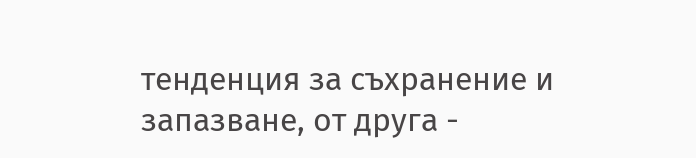тенденция за съхранение и запазване, от друга -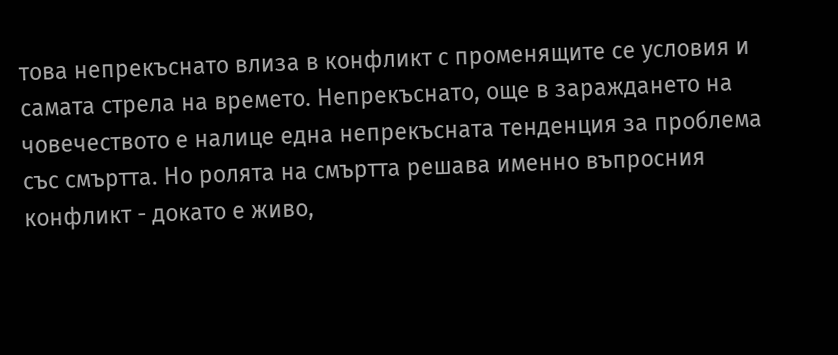това непрекъснато влиза в конфликт с променящите се условия и самата стрела на времето. Непрекъснато, още в зараждането на човечеството е налице една непрекъсната тенденция за проблема със смъртта. Но ролята на смъртта решава именно въпросния конфликт - докато е живо,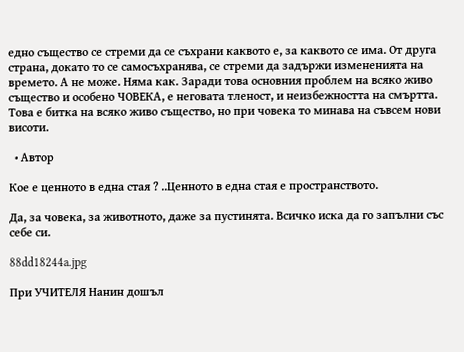едно същество се стреми да се съхрани каквото е, за каквото се има. От друга страна, докато то се самосъхранява, се стреми да задържи измененията на времето. А не може. Няма как. Заради това основния проблем на всяко живо същество и особено ЧОВЕКА, е неговата тленост, и неизбежността на смъртта. Това е битка на всяко живо същество, но при човека то минава на съвсем нови висоти.

  • Автор

Кое е ценното в една стая ? ..Ценното в една стая е пространството.

Да, за човека, за животното, даже за пустинята. Всичко иска да го запълни със себе си.

88dd18244a.jpg

При УЧИТЕЛЯ Нанин дошъл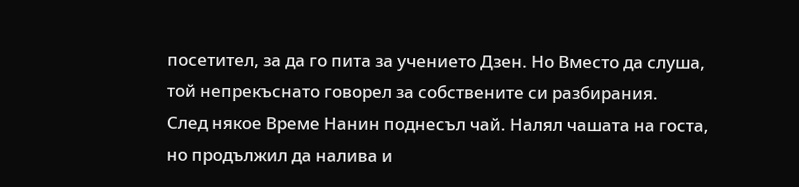посетител, за да го пита за учението Дзен. Но Вместо да слуша, той непрекъснато говорел за собствените си разбирания.
След някое Време Нанин поднесъл чай. Налял чашата на госта, но продължил да налива и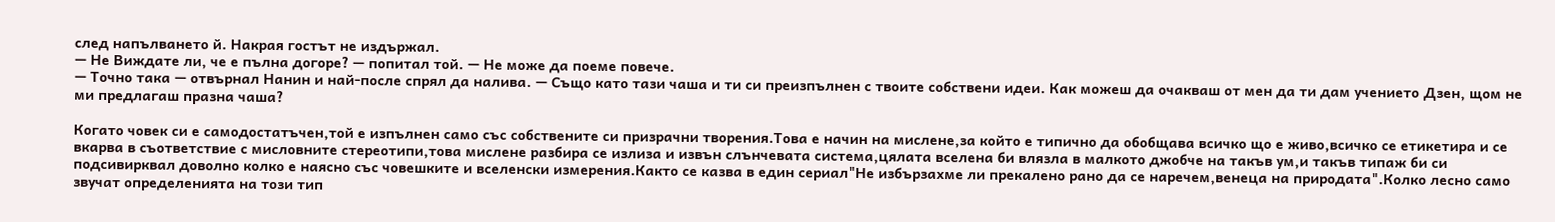след напълването й. Накрая гостът не издържал.
— Не Виждате ли, че е пълна догоре? — попитал той. — Не може да поеме повече.
— Точно така — отвърнал Нанин и най-после спрял да налива. — Също като тази чаша и ти си преизпълнен с твоите собствени идеи. Как можеш да очакваш от мен да ти дам учението Дзен, щом не ми предлагаш празна чаша?

Когато човек си е самодостатъчен,той е изпълнен само със собствените си призрачни творения.Това е начин на мислене,за който е типично да обобщава всичко що е живо,всичко се етикетира и се вкарва в съответствие с мисловните стереотипи,това мислене разбира се излиза и извън слънчевата система,цялата вселена би влязла в малкото джобче на такъв ум,и такъв типаж би си подсивирквал доволно колко е наясно със човешките и вселенски измерения.Както се казва в един сериал"Не избързахме ли прекалено рано да се наречем,венеца на природата".Колко лесно само звучат определенията на този тип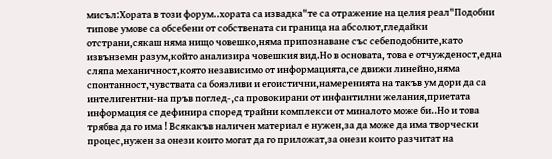мисъл:Хората в този форум..хората са извадка"те са отражение на целия реал"Подoбни типове умове са обсебени от собствената си граница на абсолют,гледайки отстрани,сякаш няма нищо човешко,няма припознаване със себеподобните,като извънземн разум,който анализира човешкия вид.Но в основата, това е отчужденост,една сляпа механичност,която независимо от информацията,се движи линейно,няма спонтанност,чувствата са боязливи и егоистични,намеренията на такъв ум дори да са интелигентни-на пръв поглед-,са провокирани от инфантилни желания,приетата информация се дефинира според трайни комплекси от миналото може би..Но и това трябва да го има ! Всякакъв наличен материал е нужен,за да може да има творчески процес,нужен за онези които могат да го приложат,за онези които разчитат на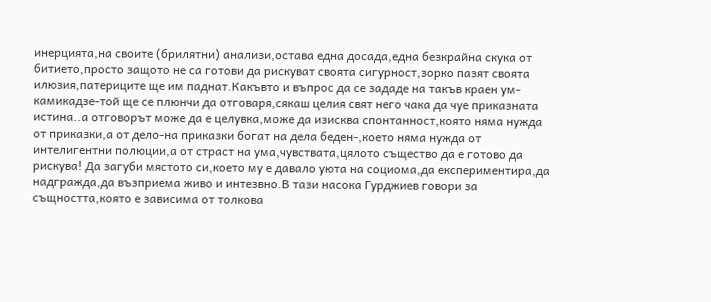инерцията,на своите (брилятни) анализи,остава една досада,една безкрайна скука от битието,просто защото не са готови да рискуват своята сигурност,зорко пазят своята илюзия,патериците ще им паднат.Какъвто и въпрос да се зададе на такъв краен ум-камикадзе-той ще се плюнчи да отговаря,сякаш целия свят него чака да чуе приказната истина..а отговорът може да е целувка,може да изисква спонтанност,която няма нужда от приказки,а от дело-на приказки богат на дела беден-,което няма нужда от интелигентни полюции,а от страст на ума,чувствата,цялото същество да е готово да рискува! Да загуби мястото си,което му е давало уюта на социома,да експериментира,да надгражда,да възприема живо и интезвно.В тази насока Гурджиев говори за същността,която е зависима от толкова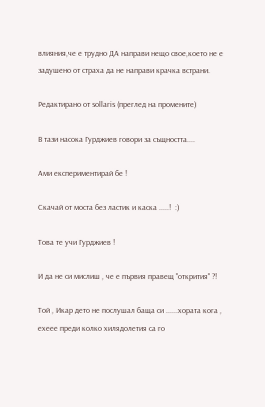влияния,че е трудно ДА направи нещо свое,което не е задушено от страха да не направи крачка встрани.

Редактирано от sollaris (преглед на промените)

В тази насока Гурджиев говори за същността....

Ами експериментирай бе !

Скачай от моста без ластик и каска .....!  :)

Това те учи Гурджиев !

И да не си мислиш , че е първия правещ "открития" ?!

Той , Икар дето не послушал баща си ......хората кога , ехеее преди колко хилядолетия са го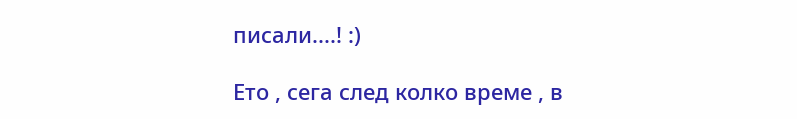писали....! :)

Ето , сега след колко време , в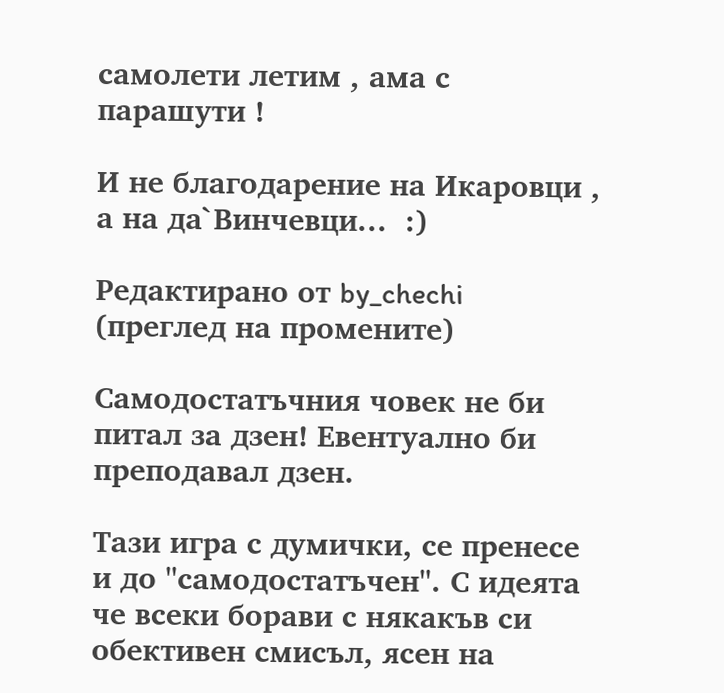самолети летим , ама с парашути !

И не благодарение на Икаровци , а на да`Винчевци...  :)

Редактирано от by_chechi (преглед на промените)

Самодостатъчния човек не би питал за дзен! Евентуално би преподавал дзен.

Тази игра с думички, се пренесе и до "самодостатъчен". С идеята че всеки борави с някакъв си обективен смисъл, ясен на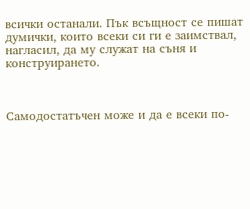всички останали. Пък всъщност се пишат думички, които всеки си ги е заимствал, нагласил, да му служат на съня и конструирането.



Самодостатъчен може и да е всеки по-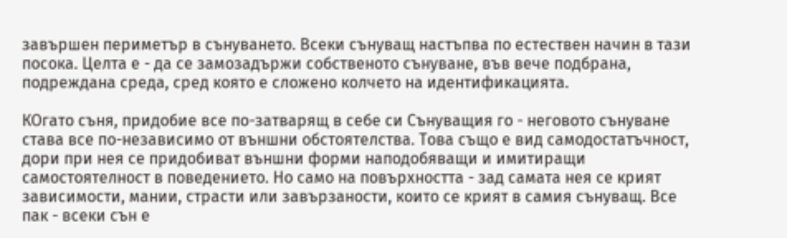завършен периметър в сънуването. Всеки сънуващ настъпва по естествен начин в тази посока. Целта е - да се замозадържи собственото сънуване, във вече подбрана, подреждана среда, сред която е сложено колчето на идентификацията.

КОгато съня, придобие все по-затварящ в себе си Сънуващия го - неговото сънуване става все по-независимо от външни обстоятелства. Това също е вид самодостатъчност, дори при нея се придобиват външни форми наподобяващи и имитиращи самостоятелност в поведението. Но само на повърхността - зад самата нея се крият зависимости, мании, страсти или завързаности, които се крият в самия сънуващ. Все пак - всеки сън е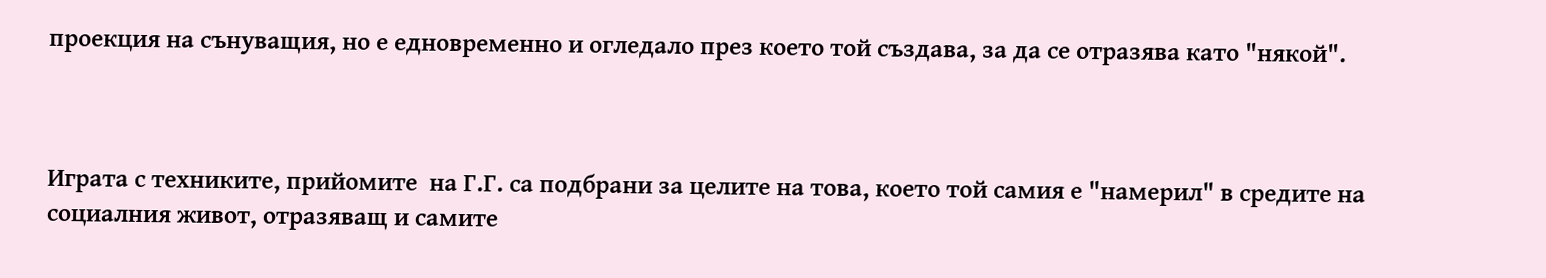проекция на сънуващия, но е едновременно и огледало през което той създава, за да се отразява като "някой".



Играта с техниките, прийомите  на Г.Г. са подбрани за целите на това, което той самия е "намерил" в средите на социалния живот, отразяващ и самите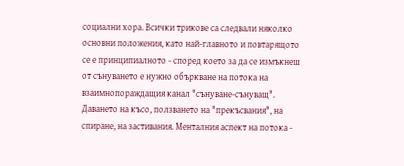социални хора. Всички трикове са следвали няколко основни положения, като най-главното и повтарящото се е принципиалното - според което за да се измъкнеш от сънуването е нужно объркване на потока на взаимнопораждащия канал "сънуване-сънуващ". Даването на късо, ползването на "прекъсвания", на спиране, на застивания. Менталния аспект на потока -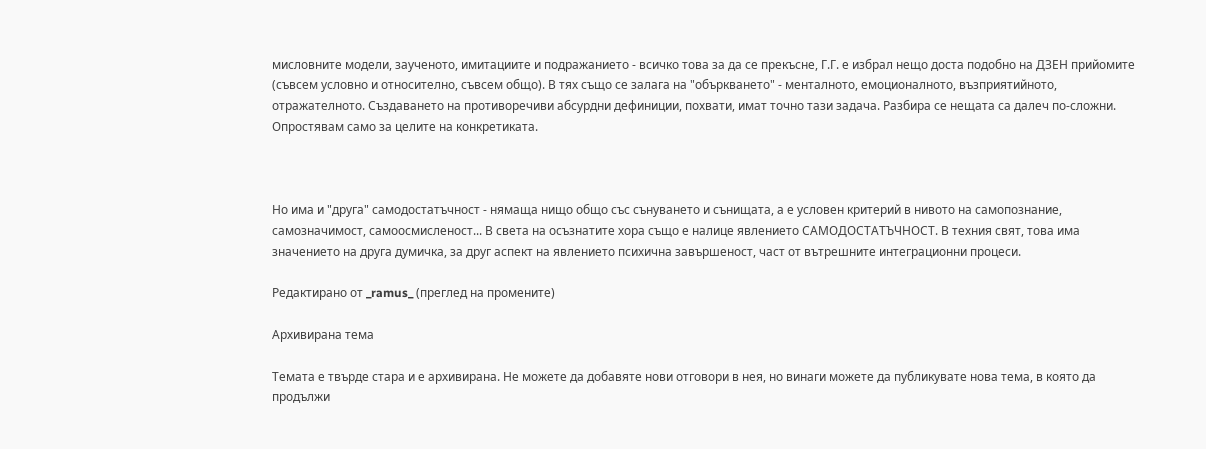мисловните модели, заученото, имитациите и подражанието - всичко това за да се прекъсне, Г.Г. е избрал нещо доста подобно на ДЗЕН прийомите (съвсем условно и относително, съвсем общо). В тях също се залага на "объркването" - менталното, емоционалното, възприятийното, отражателното. Създаването на противоречиви абсурдни дефиниции, похвати, имат точно тази задача. Разбира се нещата са далеч по-сложни. Опростявам само за целите на конкретиката.



Но има и "друга" самодостатъчност - нямаща нищо общо със сънуването и сънищата, а е условен критерий в нивото на самопознание, самозначимост, самоосмисленост... В света на осъзнатите хора също е налице явлението САМОДОСТАТЪЧНОСТ. В техния свят, това има значението на друга думичка, за друг аспект на явлението психична завършеност, част от вътрешните интеграционни процеси.

Редактирано от _ramus_ (преглед на промените)

Архивирана тема

Темата е твърде стара и е архивирана. Не можете да добавяте нови отговори в нея, но винаги можете да публикувате нова тема, в която да продължи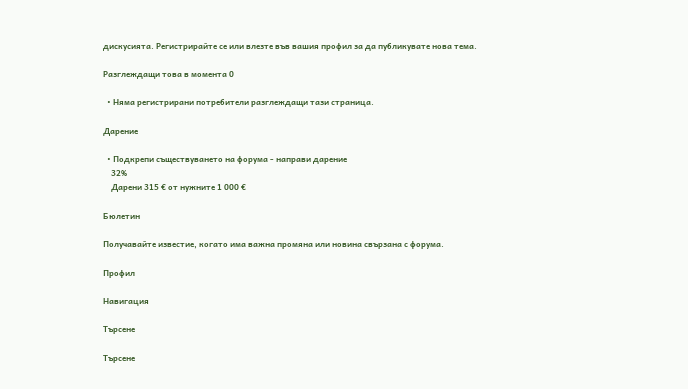дискусията. Регистрирайте се или влезте във вашия профил за да публикувате нова тема.

Разглеждащи това в момента 0

  • Няма регистрирани потребители разглеждащи тази страница.

Дарение

  • Подкрепи съществуването на форума - направи дарение
    32%
    Дарени 315 € от нужните 1 000 €

Бюлетин

Получавайте известие, когато има важна промяна или новина свързана с форума.

Профил

Навигация

Търсене

Търсене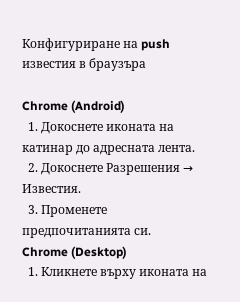Конфигуриране на push известия в браузъра

Chrome (Android)
  1. Докоснете иконата на катинар до адресната лента.
  2. Докоснете Разрешения → Известия.
  3. Променете предпочитанията си.
Chrome (Desktop)
  1. Кликнете върху иконата на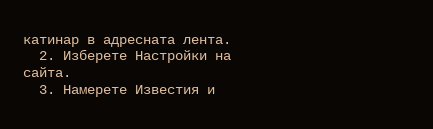катинар в адресната лента.
  2. Изберете Настройки на сайта.
  3. Намерете Известия и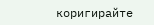коригирайте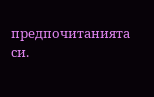предпочитанията си.